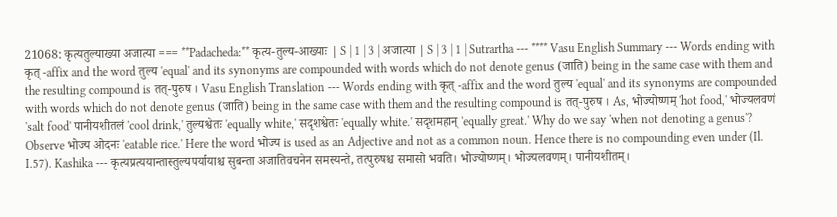21068: कृत्यतुल्याख्या अजात्या === **Padacheda:** कृत्य-तुल्य-आख्याः | S | 1 | 3 | अजात्या | S | 3 | 1 | Sutrartha --- **** Vasu English Summary --- Words ending with कृत् -affix and the word तुल्य 'equal' and its synonyms are compounded with words which do not denote genus (जाति) being in the same case with them and the resulting compound is तत्-पुरुष । Vasu English Translation --- Words ending with कृत् -affix and the word तुल्य 'equal' and its synonyms are compounded with words which do not denote genus (जाति) being in the same case with them and the resulting compound is तत्-पुरुष । As, भोज्योष्णम् 'hot food,' भोज्यलवणं 'salt food' पानीयशीतलं 'cool drink,' तुल्यश्वेतः 'equally white,' सदृशश्वेतः 'equally white.' सदृशमहान् 'equally great.' Why do we say 'when not denoting a genus'? Observe भोज्य ओदनः 'eatable rice.' Here the word भोज्य is used as an Adjective and not as a common noun. Hence there is no compounding even under (Il. I.57). Kashika --- कृत्यप्रत्ययान्तास्तुल्यपर्यायाश्च सुबन्ता अजातिवचनेन समस्यन्ते, तत्पुरुषश्च समासो भवति। भोज्योष्णम्। भोज्यलवणम्। पानीयशीतम्।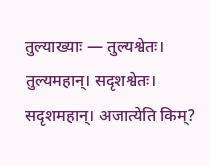तुल्याख्याः — तुल्यश्वेतः। तुल्यमहान्। सदृशश्वेतः। सदृशमहान्। अजात्येति किम्?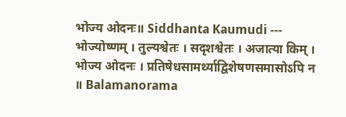भोज्य ओदनः॥ Siddhanta Kaumudi --- भोज्योष्णम् । तुल्यश्वेतः । सदृशश्वेतः । अजात्या किम् । भोज्य ओदनः । प्रतिषेधसामर्थ्याद्विशेषणसमासोऽपि न ॥ Balamanorama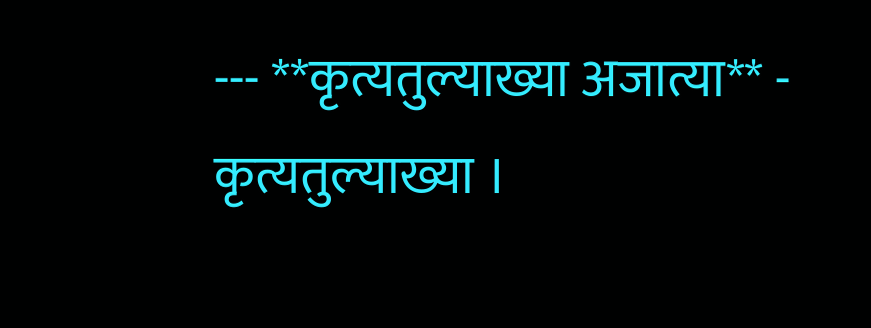--- **कृत्यतुल्याख्या अजात्या** - कृत्यतुल्याख्या ।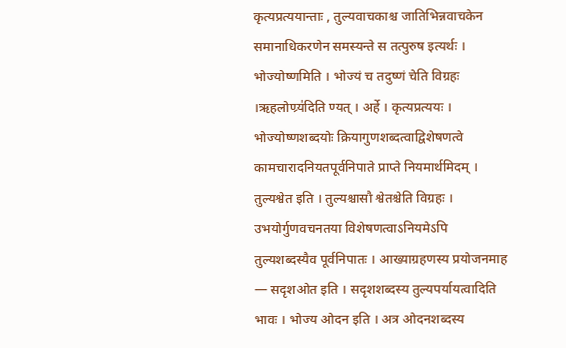कृत्यप्रत्ययान्ताः , तुल्यवाचकाश्च जातिभिन्नवाचकेन समानाधिकरणेन समस्यन्ते स तत्पुरुष इत्यर्थः । भोज्योष्णमिति । भोज्यं च तदुष्णं चेति विग्रहः ।ऋहलोण्र्य॑दिति ण्यत् । अर्हे । कृत्यप्रत्ययः । भोज्योष्णशब्दयोः क्रियागुणशब्दत्वाद्विशेषणत्वे कामचारादनियतपूर्वनिपाते प्राप्ते नियमार्थमिदम् । तुल्यश्वेत इति । तुल्यश्चासौ श्वेतश्चेति विग्रहः । उभयोर्गुणवचनतया विशेषणत्वाऽनियमेऽपि तुल्यशब्दस्यैव पूर्वनिपातः । आख्याग्रहणस्य प्रयोजनमाह — सदृशओत इति । सदृशशब्दस्य तुल्यपर्यायत्वादिति भावः । भोज्य ओदन इति । अत्र ओदनशब्दस्य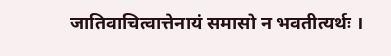जातिवाचित्वात्तेनायं समासो न भवतीत्यर्थः ।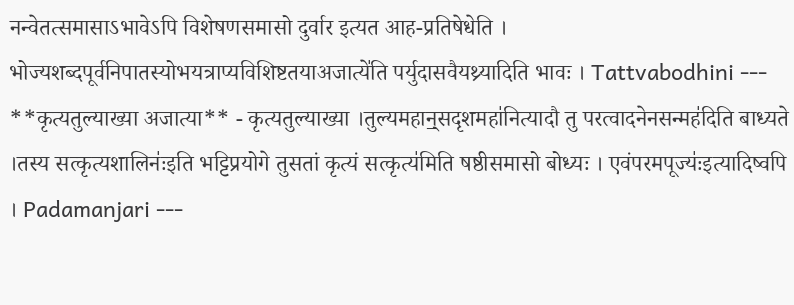नन्वेतत्समासाऽभावेऽपि विशेषणसमासो दुर्वार इत्यत आह-प्रतिषेधेति । भोज्यशब्दपूर्वनिपातस्योभयत्राप्यविशिष्टतयाअजात्ये॑ति पर्युदासवैयथ्र्यादिति भावः । Tattvabodhini --- **कृत्यतुल्याख्या अजात्या** - कृत्यतुल्याख्या ।तुल्यमहान्॒सदृशमहा॑नित्यादौ तु परत्वादनेनसन्मह॑दिति बाध्यते ।तस्य सत्कृत्यशालिनः॑इति भट्टिप्रयोगे तुसतां कृत्यं सत्कृत्य॑मिति षष्ठीसमासो बोध्यः । एवंपरमपूज्यः॑इत्यादिष्वपि । Padamanjari ---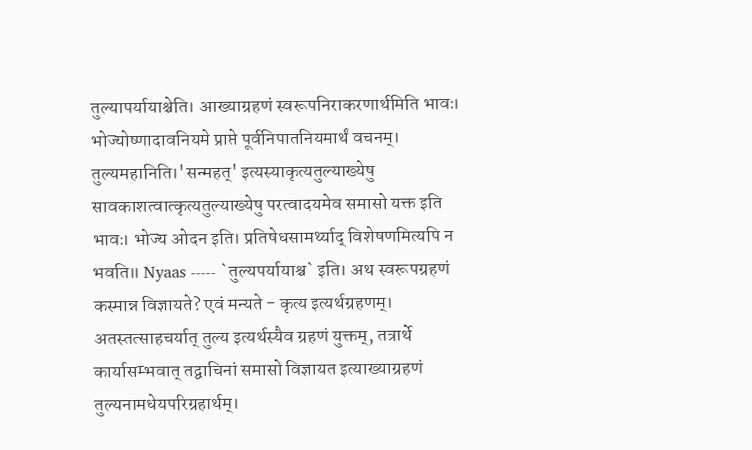तुल्यापर्यायाश्चेति। आख्याग्रहणं स्वरूपनिराकरणार्थमिति भावः। भोज्योष्णादावनियमे प्राप्ते पूर्वनिपातनियमार्थं वचनम्। तुल्यमहानिति।'सन्महत्' इत्यस्याकृत्यतुल्याख्येषु सावकाशत्वात्कृत्यतुल्याख्येषु परत्वादयमेव समासो यक्त इति भावः। भोज्य ओदन इति। प्रतिषेधसामर्थ्याद् विशेषणमित्यपि न भवति॥ Nyaas ----- `तुल्यपर्यायाश्च` इति। अथ स्वरूपग्रहणं कस्मान्न विज्ञायते? एवं मन्यते - कृत्य इत्यर्थग्रहणम्। अतस्तत्साहचर्यात् तुल्य इत्यर्थस्यैव ग्रहणं युक्तम्, तत्रार्थे कार्यासम्भवात् तद्वाचिनां समासो विज्ञायत इत्याख्याग्रहणं तुल्यनामधेयपरिग्रहार्थम्।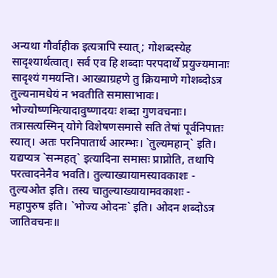अन्यथा गौर्वाहीक इत्यत्रापि स्यात् ; गोशब्दस्येह सादृश्यार्थत्वात्। सर्व एव हि शब्दाः परपदार्थे प्रयुज्यमानाः सादृश्यं गमयन्ति। आख्याग्रहणे तु क्रियमाणे गोशब्दोऽत्र तुल्यनामधेयं न भवतीति समासाभावः। भोज्योष्णमित्यादावुष्णादयः शब्दा गुणवचनाः। तत्रासत्यस्मिन् योगे विशेषणसमासे सति तेषां पूर्वनिपातः स्यात्। अतः परनिपातार्थ आरम्भः। `तुल्यमहान्` इति। यद्यप्यत्र `सन्महत्` इत्यादिना समासः प्राप्नोति, तथापि परत्वादनेनैव भवति। तुल्याख्यायामस्यावकाशः - तुल्यओत इति। तस्य चातुल्याख्यायामवकाशः - महापुरुष इति। `भोज्य ओदनः` इति। ओदन शब्दोऽत्र जातिवचनः॥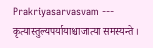Prakriyasarvasvam --- कृत्यास्तुल्यपर्यायाश्चाजात्या समस्यन्ते ।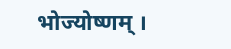भोज्योष्णम् ।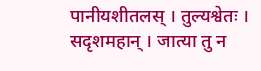पानीयशीतलस् । तुल्यश्वेतः । सदृशमहान् । जात्या तु न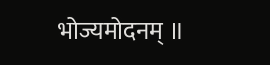भोज्यमोदनम् ॥